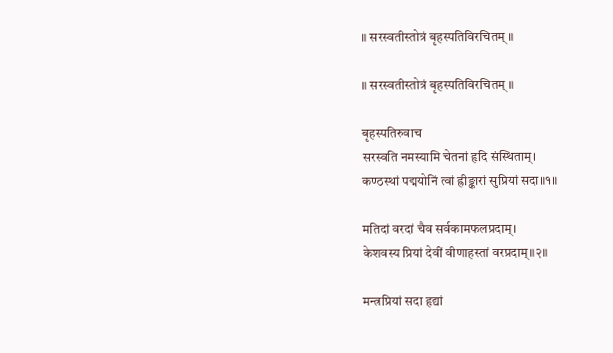॥ सरस्वतीस्तोत्रं बृहस्पतिविरचितम् ॥

॥ सरस्वतीस्तोत्रं बृहस्पतिविरचितम् ॥

बृहस्पतिरुवाच
सरस्वति नमस्यामि चेतनां हृदि संस्थिताम्।
कण्ठस्थां पद्मयोनिं त्वां ह्रीङ्कारां सुप्रियां सदा॥१॥

मतिदां वरदां चैव सर्वकामफलप्रदाम्।
केशवस्य प्रियां देवीं वीणाहस्तां वरप्रदाम्॥२॥

मन्त्रप्रियां सदा हृद्यां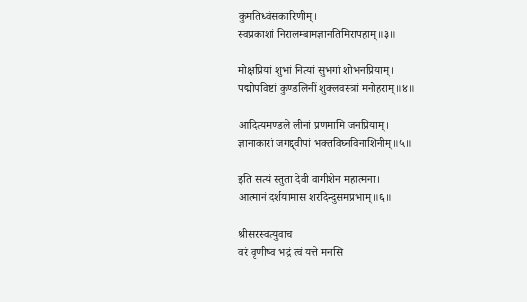कुमतिध्वंसकारिणीम्।
स्वप्रकाशां निरालम्बामज्ञानतिमिरापहाम्॥३॥

मोक्षप्रियां शुभां नित्यां सुभगां शोभनप्रियाम्।
पद्मोपविष्टां कुण्डलिनीं शुक्लवस्त्रां मनोहराम्॥४॥

आदित्यमण्डले लीनां प्रणमामि जनप्रियाम्।
ज्ञानाकारां जगद्द्वीपां भक्तविघ्नविनाशिनीम्॥५॥

इति सत्यं स्तुता देवी वागीशेन महात्मना।
आत्मानं दर्शयामास शरदिन्दुसमप्रभाम्॥६॥

श्रीसरस्वत्युवाच
वरं वृणीष्व भद्रं त्वं यत्ते मनसि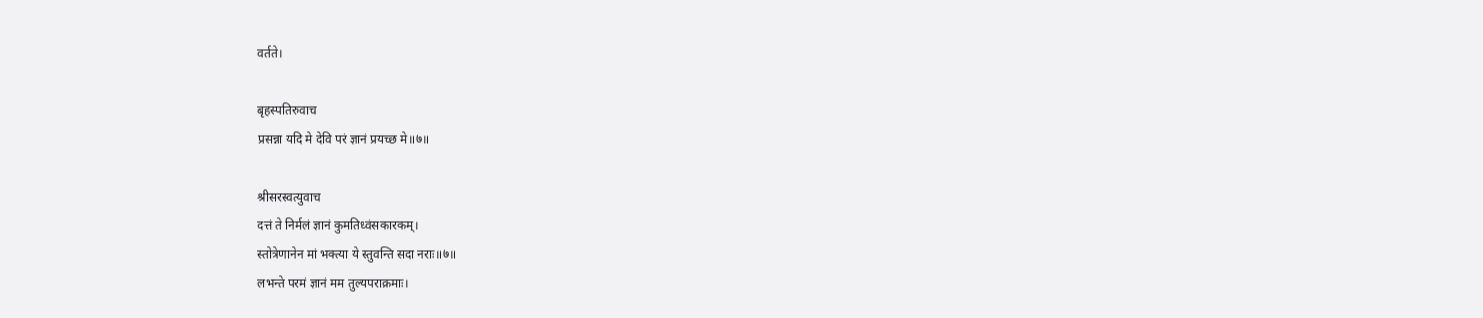वर्तते।

बृहस्पतिरुवाच
प्रसन्ना यदि मे देवि परं ज्ञानं प्रयच्छ मे॥७॥

श्रीसरस्वत्युवाच
दत्तं ते निर्मलं ज्ञानं कुमतिध्वंसकारकम्।
स्तोत्रेणानेन मां भक्त्या ये स्तुवन्ति सदा नराः॥७॥
लभन्ते परमं ज्ञानं मम तुल्यपराक्रमाः।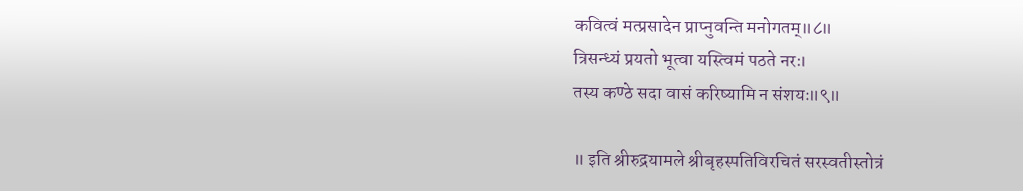कवित्वं मत्प्रसादेन प्राप्नुवन्ति मनोगतम्॥८॥
त्रिसन्ध्यं प्रयतो भूत्वा यस्त्विमं पठते नरः।
तस्य कण्ठे सदा वासं करिष्यामि न संशयः॥९॥

॥ इति श्रीरुद्रयामले श्रीबृहस्पतिविरचितं सरस्वतीस्तोत्रं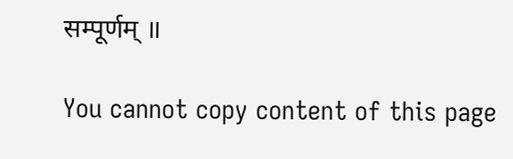सम्पूर्णम् ॥

You cannot copy content of this page